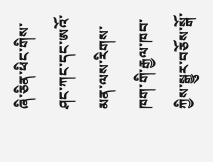ཞི་ཅིན་ཕིང་གིས་ཤང་ཀང་དང་ཨའོ་མན་ལས་རིགས་ཁག་གི་རྒྱལ་ཁབ་ཀྱིས་སྒྱུར་བཅོས་སྒོ་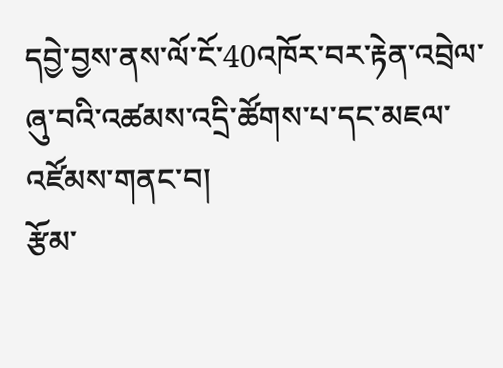དབྱེ་བྱས་ནས་ལོ་ངོ་40འཁོར་བར་རྟེན་འབྲེལ་ཞུ་བའི་འཚམས་འདྲི་ཚོགས་པ་དང་མཇལ་འཛོམས་གནང་བ།
རྩོམ་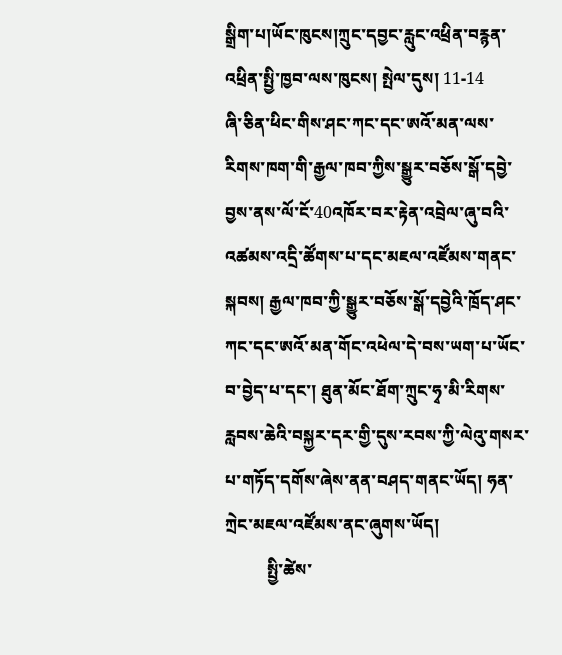སྒྲིག་པ།ཡོང་ཁུངས།ཀྲུང་དབྱང་རླུང་འཕྲིན་བརྙན་འཕྲིན་སྤྱི་ཁྱབ་ལས་ཁུངས། སྤེལ་དུས། 11-14
ཞི་ཅིན་ཕིང་གིས་ཤང་ཀང་དང་ཨའོ་མན་ལས་རིགས་ཁག་གི་རྒྱལ་ཁབ་ཀྱིས་སྒྱུར་བཅོས་སྒོ་དབྱེ་བྱས་ནས་ལོ་ངོ་40འཁོར་བར་རྟེན་འབྲེལ་ཞུ་བའི་འཚམས་འདྲི་ཚོགས་པ་དང་མཇལ་འཛོམས་གནང་སྐབས། རྒྱལ་ཁབ་ཀྱི་སྒྱུར་བཅོས་སྒོ་དབྱེའི་ཁྲོད་ཤང་ཀང་དང་ཨའོ་མན་གོང་འཕེལ་དེ་བས་ཡག་པ་ཡོང་བ་བྱེད་པ་དང་། ཐུན་མོང་ཐོག་ཀྲུང་ཧྭ་མི་རིགས་རླབས་ཆེའི་བསྐྱར་དར་གྱི་དུས་རབས་ཀྱི་ལེའུ་གསར་པ་གཏོད་དགོས་ཞེས་ནན་བཤད་གནང་ཡོད། ཧན་ཀྲེང་མཇལ་འཛོམས་ནང་ཞུགས་ཡོད།
          སྤྱི་ཚེས་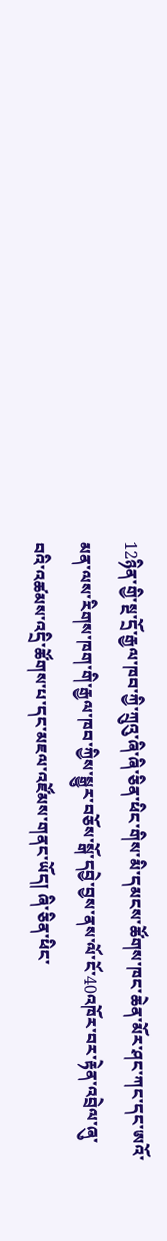12ཉིན་གྱི་སྔ་དྲོ་རྒྱལ་ཁབ་ཀྱི་ཀྲུའུ་ཞི་ཞི་ཅིན་ཕིང་གིས་མི་དམངས་ཚོགས་ཁང་ཆེན་མོར་ཤང་ཀང་དང་ཨའོ་མན་ལས་རིགས་ཁག་གི་རྒྱལ་ཁབ་ཀྱིས་སྒྱུར་བཅོས་སྒོ་དབྱེ་བྱས་ནས་ལོ་ངོ་40འཁོར་བར་རྟེན་འབྲེལ་ཞུ་བའི་འཚམས་འདྲི་ཚོགས་པ་དང་མཇལ་འཛོམས་གནང་ཡོད། ཞི་ཅིན་ཕིང་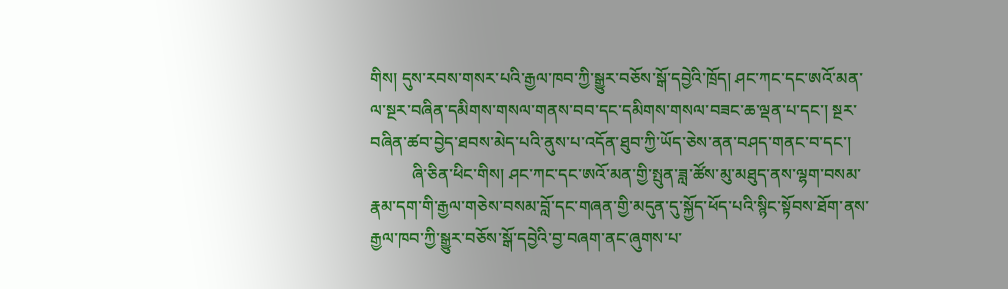གིས། དུས་རབས་གསར་པའི་རྒྱལ་ཁབ་ཀྱི་སྒྱུར་བཅོས་སྒོ་དབྱེའི་ཁྲོད། ཤང་ཀང་དང་ཨའོ་མན་ལ་སྔར་བཞིན་དམིགས་གསལ་གནས་བབ་དང་དམིགས་གསལ་བཟང་ཆ་ལྡན་པ་དང་། སྔར་བཞིན་ཚབ་བྱེད་ཐབས་མེད་པའི་ནུས་པ་འདོན་ཐུབ་ཀྱི་ཡོད་ཅེས་ནན་བཤད་གནང་བ་དང་།
          ཞི་ཅིན་ཕིང་གིས། ཤང་ཀང་དང་ཨའོ་མན་གྱི་སྤུན་ཟླ་ཚོས་མུ་མཐུད་ནས་ལྷག་བསམ་རྣམ་དག་གི་རྒྱལ་གཅེས་བསམ་བློ་དང་གཞན་གྱི་མདུན་དུ་སྐྱོད་ཕོད་པའི་སྙིང་སྟོབས་ཐོག་ནས་རྒྱལ་ཁབ་ཀྱི་སྒྱུར་བཅོས་སྒོ་དབྱེའི་བྱ་བཞག་ནང་ཞུགས་པ་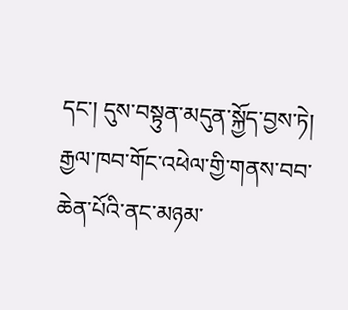དང་། དུས་བསྟུན་མདུན་སྐྱོད་བྱས་ཏེ། རྒྱལ་ཁབ་གོང་འཕེལ་གྱི་གནས་བབ་ཆེན་པོའི་ནང་མཉམ་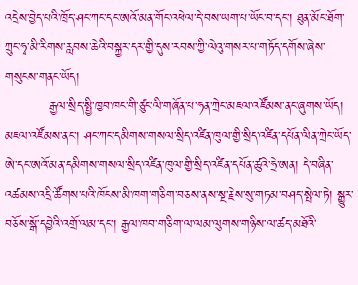འདྲེས་བྱེད་པའི་ཁྲོད་ཤང་ཀང་དང་ཨའོ་མན་གོང་འཕེལ་དེ་བས་ཡག་པ་ཡོང་བ་དང་། ཐུན་མོང་ཐོག་ཀྲུང་ཧྭ་མི་རིགས་རླབས་ཆེའི་བསྐྱར་དར་གྱི་དུས་རབས་ཀྱི་ལེའུ་གསར་པ་གཏོད་དགོས་ཞེས་གསུངས་གནང་ཡོད།
          རྒྱལ་སྲིད་སྤྱི་ཁྱབ་ཁང་གི་ཙུང་ལི་གཞོན་པ་ཧན་ཀྲེང་མཇལ་འཛོམས་ནང་ཞུགས་ཡོད། མཇལ་འཛོམས་ནང་། ཤང་ཀང་དམིགས་གསལ་སྲིད་འཛིན་ཁུལ་གྱི་སྲིད་འཛིན་དཔོན་ལིན་ཀྲེང་ཡོད་ཨེ་དང་ཨའོ་མན་དམིགས་གསལ་སྲིད་འཛིན་ཁུལ་གྱི་སྲིད་འཛིན་དཔོན་ཚུའེ་ཧྲེ་ཨན། དེ་བཞིན་འཚམས་འདྲི་ཚོགས་པའི་ཁོངས་མི་ཁག་གཅིག་བཅས་ནས་སྔ་རྗེས་སུ་གཏམ་བཤད་སྤེལ་ཏེ། སྒྱུར་བཅོས་སྒོ་དབྱེའི་འགྲོ་ལམ་དང་། རྒྱལ་ཁབ་གཅིག་ལ་ལམ་ལུགས་གཉིས་ལ་ཚད་མཐོའི་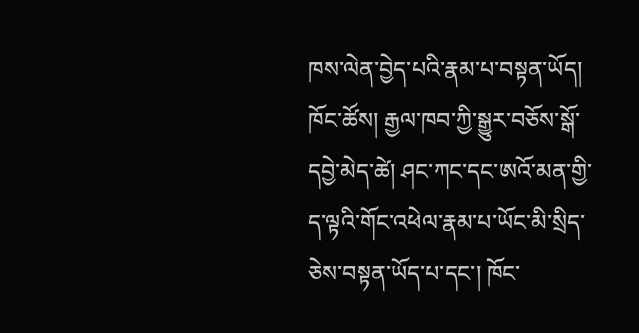ཁས་ལེན་བྱེད་པའི་རྣམ་པ་བསྟན་ཡོད། ཁོང་ཚོས། རྒྱལ་ཁབ་ཀྱི་སྒྱུར་བཅོས་སྒོ་དབྱེ་མེད་ཚེ། ཤང་ཀང་དང་ཨའོ་མན་གྱི་ད་ལྟའི་གོང་འཕེལ་རྣམ་པ་ཡོང་མི་སྲིད་ཅེས་བསྟན་ཡོད་པ་དང་། ཁོང་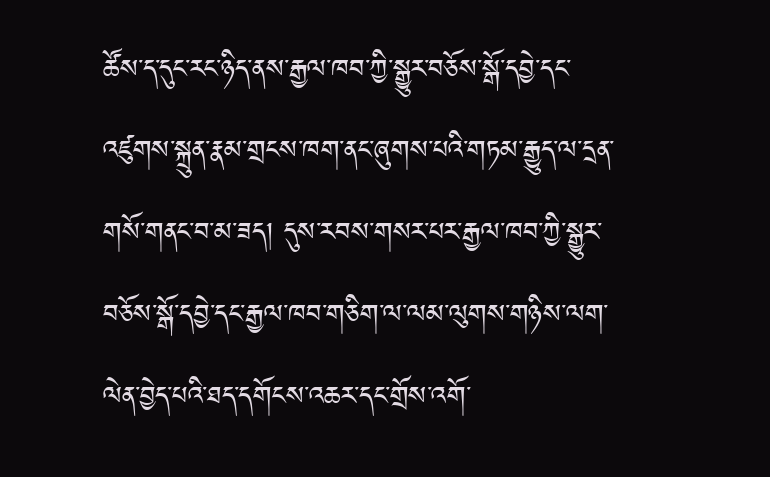ཚོས་ད་དུང་རང་ཉིད་ནས་རྒྱལ་ཁབ་ཀྱི་སྒྱུར་བཅོས་སྒོ་དབྱེ་དང་འཛུགས་སྐྲུན་རྣམ་གྲངས་ཁག་ནང་ཞུགས་པའི་གཏམ་རྒྱུད་ལ་དྲན་གསོ་གནང་བ་མ་ཟད། དུས་རབས་གསར་པར་རྒྱལ་ཁབ་ཀྱི་སྒྱུར་བཅོས་སྒོ་དབྱེ་དང་རྒྱལ་ཁབ་གཅིག་ལ་ལམ་ལུགས་གཉིས་ལག་ལེན་བྱེད་པའི་ཐད་དགོངས་འཆར་དང་གྲོས་འགོ་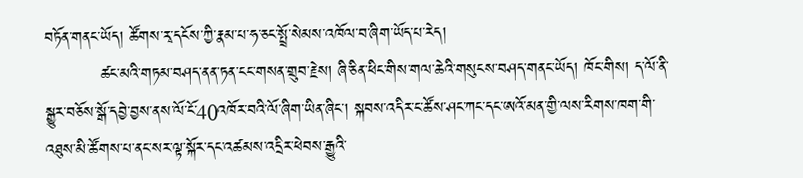བཏོན་གནང་ཡོད། ཚོགས་རྭ་དངོས་ཀྱི་རྣམ་པ་ཧ་ཅང་སྤྲོ་སེམས་འཁོལ་བ་ཞིག་ཡོད་པ་རེད།
          ཚང་མའི་གཏམ་བཤད་ནན་ཏན་ངང་གསན་གྲུབ་རྗེས། ཞི་ཅིན་ཕིང་གིས་གལ་ཆེའི་གསུངས་བཤད་གནང་ཡོད། ཁོང་གིས། ད་ལོ་ནི་སྒྱུར་བཅོས་སྒོ་དབྱེ་བྱས་ནས་ལོ་ངོ་40འཁོར་བའི་ལོ་ཞིག་ཡིན་ཞིང་། སྐབས་འདིར་ང་ཚོས་ཤང་ཀང་དང་ཨའོ་མན་གྱི་ལས་རིགས་ཁག་གི་འཐུས་མི་ཚོགས་པ་ནང་སར་ལྟ་སྐོར་དང་འཚམས་འདྲིར་ཕེབས་རྒྱུའི་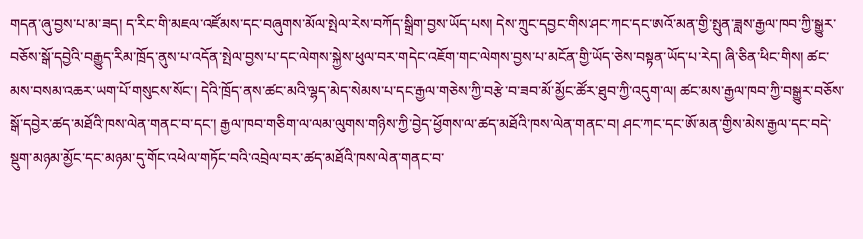གདན་ཞུ་བྱས་པ་མ་ཟད། ད་རིང་གི་མཇལ་འཛོམས་དང་བཞུགས་མོལ་སྤེལ་རེས་བཀོད་སྒྲིག་བྱས་ཡོད་པས། དེས་ཀྲུང་དབྱང་གིས་ཤང་ཀང་དང་ཨའོ་མན་གྱི་སྤུན་ཟླས་རྒྱལ་ཁབ་ཀྱི་སྒྱུར་བཅོས་སྒོ་དབྱེའི་བརྒྱུད་རིམ་ཁྲོད་ནུས་པ་འདོན་སྤེལ་བྱས་པ་དང་ལེགས་སྐྱེས་ཕུལ་བར་གདེང་འཇོག་གང་ལེགས་བྱས་པ་མངོན་གྱི་ཡོད་ཅེས་བསྟན་ཡོད་པ་རེད། ཞི་ཅིན་ཕིང་གིས། ཚང་མས་བསམ་འཆར་ཡག་པོ་གསུངས་སོང་། དེའི་ཁྲོད་ནས་ཚང་མའི་ལྷད་མེད་སེམས་པ་དང་རྒྱལ་གཅེས་ཀྱི་བརྩེ་བ་ཟབ་མོ་མྱོང་ཚོར་ཐུབ་ཀྱི་འདུག་ལ། ཚང་མས་རྒྱལ་ཁབ་ཀྱི་བསྒྱུར་བཅོས་སྒོ་དབྱེར་ཚད་མཐོའི་ཁས་ལེན་གནང་བ་དང་། རྒྱལ་ཁབ་གཅིག་ལ་ལམ་ལུགས་གཉིས་ཀྱི་བྱེད་ཕྱོགས་ལ་ཚད་མཐོའི་ཁས་ལེན་གནང་བ། ཤང་ཀང་དང་ཨོ་མན་གྱིས་མེས་རྒྱལ་དང་བདེ་སྡུག་མཉམ་མྱོང་དང་མཉམ་དུ་གོང་འཕེལ་གཏོང་བའི་འབྲེལ་བར་ཚད་མཐོའི་ཁས་ལེན་གནང་བ་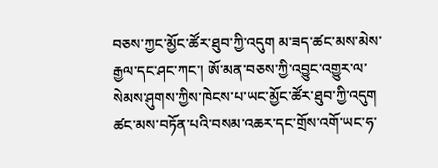བཅས་ཀྱང་མྱོང་ཚོར་ཐུབ་ཀྱི་འདུག མ་ཟད་ཚང་མས་མེས་རྒྱལ་དང་ཤང་ཀང་། ཨོ་མན་བཅས་ཀྱི་འབྱུང་འགྱུར་ལ་སེམས་ཤུགས་ཀྱིས་ཁེངས་པ་ཡང་མྱོང་ཚོར་ཐུབ་ཀྱི་འདུག ཚང་མས་བཏོན་པའི་བསམ་འཆར་དང་གྲོས་འགོ་ཡང་ཧ་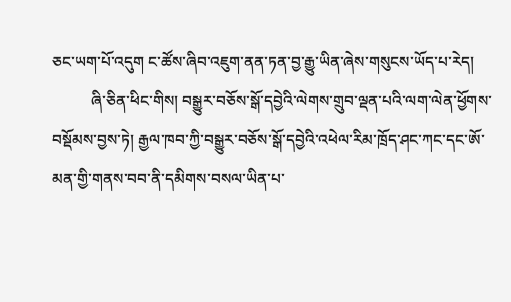ཅང་ཡག་པོ་འདུག ང་ཚོས་ཞིབ་འཇུག་ནན་ཏན་བྱ་རྒྱུ་ཡིན་ཞེས་གསུངས་ཡོད་པ་རེད།
          ཞི་ཅིན་ཕིང་གིས། བསྒྱུར་བཅོས་སྒོ་དབྱེའི་ལེགས་གྲུབ་ལྡན་པའི་ལག་ལེན་ཕྱོགས་བསྡོམས་བྱས་ཏེ། རྒྱལ་ཁབ་ཀྱི་བསྒྱུར་བཅོས་སྒོ་དབྱེའི་འཕེལ་རིམ་ཁྲོད་ཤང་ཀང་དང་ཨོ་མན་གྱི་གནས་བབ་ནི་དམིགས་བསལ་ཡིན་པ་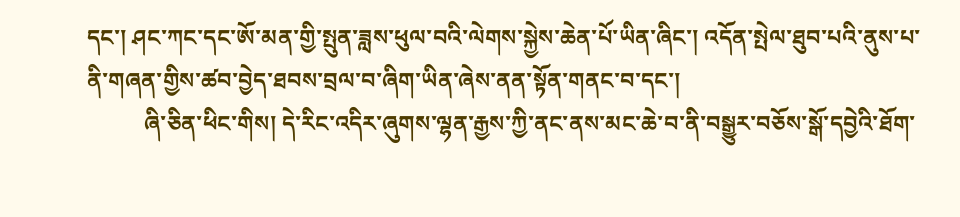དང་། ཤང་ཀང་དང་ཨོ་མན་གྱི་སྤུན་ཟླས་ཕུལ་བའི་ལེགས་སྐྱེས་ཆེན་པོ་ཡིན་ཞིང་། འདོན་སྤེལ་ཐུབ་པའི་ནུས་པ་ནི་གཞན་གྱིས་ཚབ་བྱེད་ཐབས་བྲལ་བ་ཞིག་ཡིན་ཞེས་ནན་སྟོན་གནང་བ་དང་།
          ཞི་ཅིན་ཕིང་གིས། དེ་རིང་འདིར་ཞུགས་ལྷན་རྒྱས་ཀྱི་ནང་ནས་མང་ཆེ་བ་ནི་བསྒྱུར་བཅོས་སྒོ་དབྱེའི་ཐོག་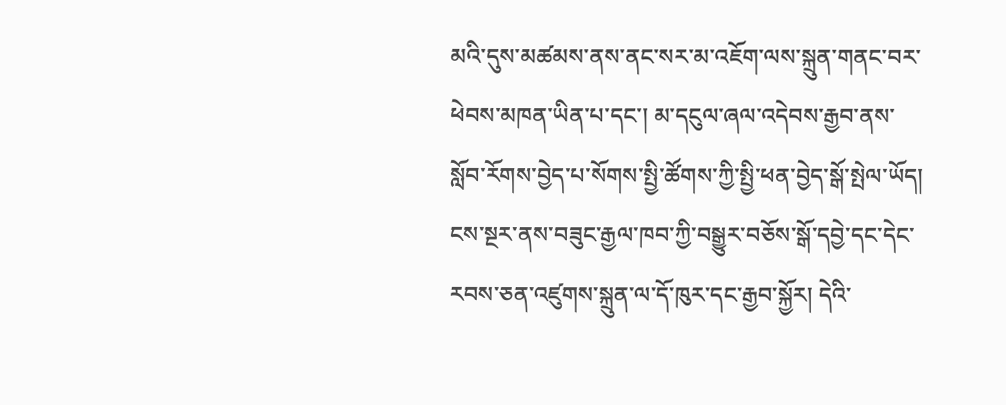མའི་དུས་མཚམས་ནས་ནང་སར་མ་འཇོག་ལས་སྐྲུན་གནང་བར་ཕེབས་མཁན་ཡིན་པ་དང་། མ་དངུལ་ཞལ་འདེབས་རྒྱབ་ནས་སློབ་རོགས་བྱེད་པ་སོགས་སྤྱི་ཚོགས་ཀྱི་སྤྱི་ཕན་བྱེད་སྒོ་སྤེལ་ཡོད། ངས་སྔར་ནས་བཟུང་རྒྱལ་ཁབ་ཀྱི་བསྒྱུར་བཅོས་སྒོ་དབྱེ་དང་དེང་རབས་ཅན་འཛུགས་སྐྲུན་ལ་དོ་ཁུར་དང་རྒྱབ་སྐྱོར། དེའི་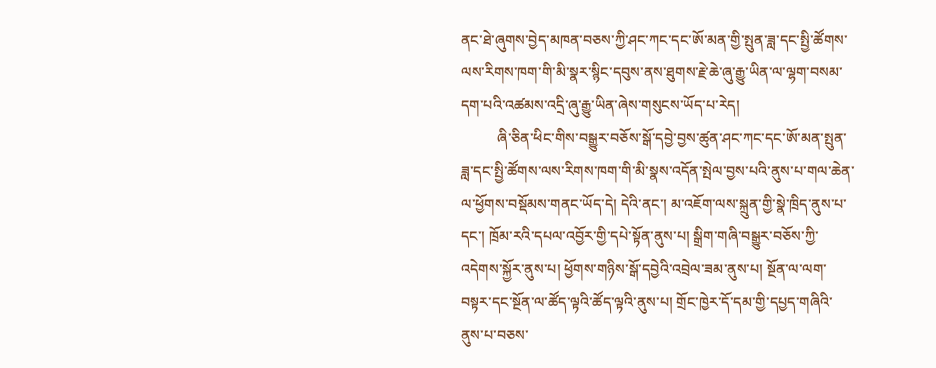ནང་ཐེ་ཞུགས་བྱེད་མཁན་བཅས་ཀྱི་ཤང་ཀང་དང་ཨོ་མན་གྱི་སྤུན་ཟླ་དང་སྤྱི་ཚོགས་ལས་རིགས་ཁག་གི་མི་སྣར་སྙིང་དབུས་ནས་ཐུགས་རྗེ་ཆེ་ཞུ་རྒྱུ་ཡིན་ལ་ལྷག་བསམ་དག་པའི་འཚམས་འདྲི་ཞུ་རྒྱུ་ཡིན་ཞེས་གསུངས་ཡོད་པ་རེད།
          ཞི་ཅིན་ཕིང་གིས་བསྒྱུར་བཅོས་སྒོ་དབྱེ་བྱས་ཚུན་ཤང་ཀང་དང་ཨོ་མན་སྤུན་ཟླ་དང་སྤྱི་ཚོགས་ལས་རིགས་ཁག་གི་མི་སྣས་འདོན་སྤེལ་བྱས་པའི་ནུས་པ་གལ་ཆེན་ལ་ཕྱོགས་བསྡོམས་གནང་ཡོད་དེ། དེའི་ནང་། མ་འཇོག་ལས་སྐྲུན་གྱི་སྣེ་ཁྲིད་ནུས་པ་དང་། ཁྲོམ་རའི་དཔལ་འབྱོར་གྱི་དཔེ་སྟོན་ནུས་པ། སྒྲིག་གཞི་བསྒྱུར་བཅོས་ཀྱི་འདེགས་སྐྱོར་ནུས་པ། ཕྱོགས་གཉིས་སྒོ་དབྱེའི་འབྲེལ་ཟམ་ནུས་པ། སྔོན་ལ་ལག་བསྟར་དང་སྔོན་ལ་ཚོད་ལྟའི་ཚོད་ལྟའི་ནུས་པ། གྲོང་ཁྱེར་དོ་དམ་གྱི་དཔྱད་གཞིའི་ནུས་པ་བཅས་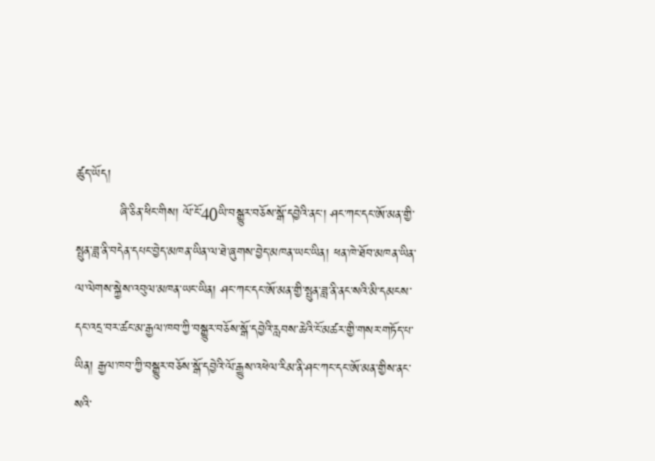ཚུད་ཡོད།
          ཞི་ཅིན་ཕིང་གིས། ལོ་ངོ་40ཡི་བསྒྱུར་བཅོས་སྒོ་དབྱེའི་ནང་། ཤང་ཀང་དང་ཨོ་མན་གྱི་སྤུན་ཟླ་ནི་བདེན་དཔང་བྱེད་མཁན་ཡིན་ལ་ཐེ་ཞུགས་བྱེད་མཁན་ཡང་ཡིན། ཕན་ཁེ་ཐོབ་མཁན་ཡིན་ལ་ལེགས་སྐྱེས་འབུལ་མཁན་ཡང་ཡིན། ཤང་ཀང་དང་ཨོ་མན་གྱི་སྤུན་ཟླ་ནི་ནང་སའི་མི་དམངས་དང་འདྲ་བར་ཚང་མ་རྒྱལ་ཁབ་ཀྱི་བསྒྱུར་བཅོས་སྒོ་དབྱེའི་རླབས་ཆེའི་ངོ་མཚར་གྱི་གསར་གཏོད་པ་ཡིན། རྒྱལ་ཁབ་ཀྱི་བསྒྱུར་བཅོས་སྒོ་དབྱེའི་ལོ་རྒྱུས་འཕེལ་རིམ་ནི་ཤང་ཀང་དང་ཨོ་མན་གྱིས་ནང་སའི་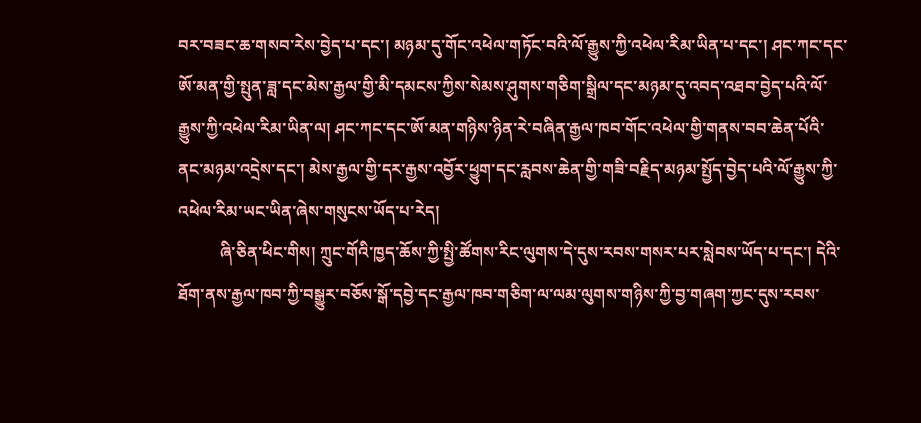བར་བཟང་ཆ་གསབ་རེས་བྱེད་པ་དང་། མཉམ་དུ་གོང་འཕེལ་གཏོང་བའི་ལོ་རྒྱུས་ཀྱི་འཕེལ་རིམ་ཡིན་པ་དང་། ཤང་ཀང་དང་ཨོ་མན་གྱི་སྤུན་ཟླ་དང་མེས་རྒྱལ་གྱི་མི་དམངས་ཀྱིས་སེམས་ཤུགས་གཅིག་སྒྲིལ་དང་མཉམ་དུ་འབད་འཐབ་བྱེད་པའི་ལོ་རྒྱུས་ཀྱི་འཕེལ་རིམ་ཡིན་ལ། ཤང་ཀང་དང་ཨོ་མན་གཉིས་ཉིན་རེ་བཞིན་རྒྱལ་ཁབ་གོང་འཕེལ་གྱི་གནས་བབ་ཆེན་པོའི་ནང་མཉམ་འདྲེས་དང་། མེས་རྒྱལ་གྱི་དར་རྒྱས་འབྱོར་ཕྱུག་དང་རླབས་ཆེན་གྱི་གཟི་བརྗིད་མཉམ་སྤྱོད་བྱེད་པའི་ལོ་རྒྱུས་ཀྱི་འཕེལ་རིམ་ཡང་ཡིན་ཞེས་གསུངས་ཡོད་པ་རེད།
          ཞི་ཅིན་ཕིང་གིས། ཀྲུང་གོའི་ཁྱད་ཆོས་ཀྱི་སྤྱི་ཚོགས་རིང་ལུགས་དེ་དུས་རབས་གསར་པར་སླེབས་ཡོད་པ་དང་། དེའི་ཐོག་ནས་རྒྱལ་ཁབ་ཀྱི་བསྒྱུར་བཅོས་སྒོ་དབྱེ་དང་རྒྱལ་ཁབ་གཅིག་ལ་ལམ་ལུགས་གཉིས་ཀྱི་བྱ་གཞག་ཀྱང་དུས་རབས་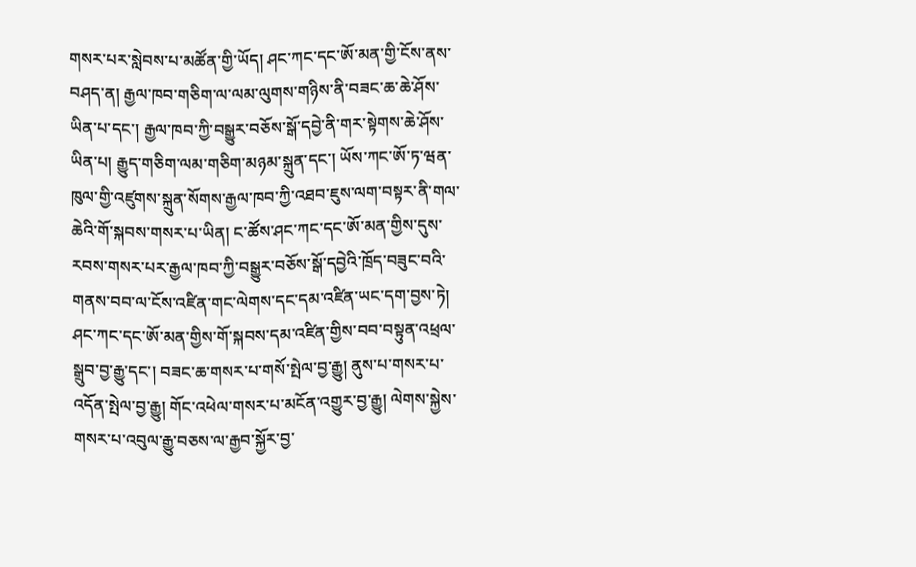གསར་པར་སླེབས་པ་མཚོན་གྱི་ཡོད། ཤང་ཀང་དང་ཨོ་མན་གྱི་ངོས་ནས་བཤད་ན། རྒྱལ་ཁབ་གཅིག་ལ་ལམ་ལུགས་གཉིས་ནི་བཟང་ཆ་ཆེ་ཤོས་ཡིན་པ་དང་། རྒྱལ་ཁབ་ཀྱི་བསྒྱུར་བཅོས་སྒོ་དབྱེ་ནི་གར་སྟེགས་ཆེ་ཤོས་ཡིན་པ། རྒྱུད་གཅིག་ལམ་གཅིག་མཉམ་སྐྲུན་དང་། ཡོས་ཀང་ཨོ་ཏ་ཝན་ཁུལ་གྱི་འཛུགས་སྐྲུན་སོགས་རྒྱལ་ཁབ་ཀྱི་འཐབ་ཇུས་ལག་བསྟར་ནི་གལ་ཆེའི་གོ་སྐབས་གསར་པ་ཡིན། ང་ཚོས་ཤང་ཀང་དང་ཨོ་མན་གྱིས་དུས་རབས་གསར་པར་རྒྱལ་ཁབ་ཀྱི་བསྒྱུར་བཅོས་སྒོ་དབྱེའི་ཁྲོད་བཟུང་བའི་གནས་བབ་ལ་ངོས་འཛིན་གང་ལེགས་དང་དམ་འཛིན་ཡང་དག་བྱས་ཏེ། ཤང་ཀང་དང་ཨོ་མན་གྱིས་གོ་སྐབས་དམ་འཛིན་གྱིས་བབ་བསྟུན་འཕྲལ་སྒྲུབ་བྱ་རྒྱུ་དང་། བཟང་ཆ་གསར་པ་གསོ་སྤེལ་བྱ་རྒྱུ། ནུས་པ་གསར་པ་འདོན་སྤེལ་བྱ་རྒྱུ། གོང་འཕེལ་གསར་པ་མངོན་འགྱུར་བྱ་རྒྱུ། ལེགས་སྐྱེས་གསར་པ་འབུལ་རྒྱུ་བཅས་ལ་རྒྱབ་སྐྱོར་བྱ་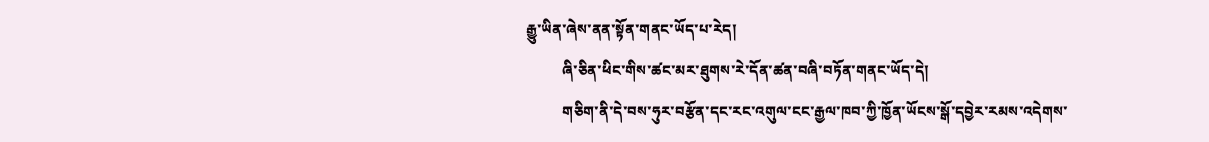རྒྱུ་ཡིན་ཞེས་ནན་སྟོན་གནང་ཡོད་པ་རེད།
          ཞི་ཅིན་ཕིང་གིས་ཚང་མར་ཐུགས་རེ་དོན་ཚན་བཞི་བཏོན་གནང་ཡོད་དེ།
          གཅིག་ནི་དེ་བས་ཧུར་བརྩོན་དང་རང་འགུལ་ངང་རྒྱལ་ཁབ་ཀྱི་ཁྱོན་ཡོངས་སྒོ་དབྱེར་རམས་འདེགས་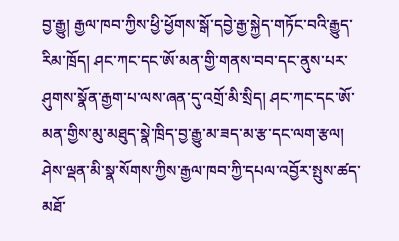བྱ་རྒྱུ། རྒྱལ་ཁབ་ཀྱིས་ཕྱི་ཕྱོགས་སྒོ་དབྱེ་རྒྱ་སྐྱེད་གཏོང་བའི་རྒྱུད་རིམ་ཁྲོད། ཤང་ཀང་དང་ཨོ་མན་གྱི་གནས་བབ་དང་ནུས་པར་ཤུགས་སྣོན་རྒྱག་པ་ལས་ཞན་དུ་འགྲོ་མི་སྲིད། ཤང་ཀང་དང་ཨོ་མན་གྱིས་མུ་མཐུད་སྣེ་ཁྲིད་བྱ་རྒྱུ་མ་ཟད་མ་རྩ་དང་ལག་རྩལ། ཤེས་ལྡན་མི་སྣ་སོགས་ཀྱིས་རྒྱལ་ཁབ་ཀྱི་དཔལ་འབྱོར་སྤུས་ཚད་མཐོ་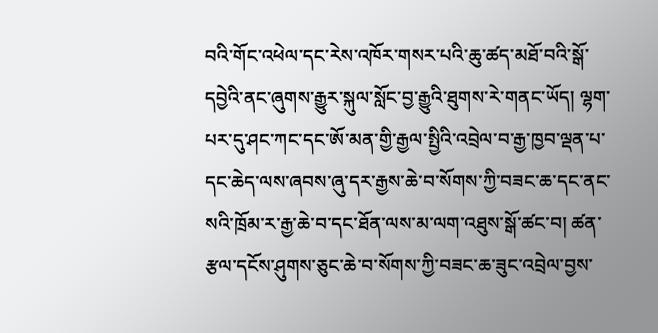བའི་གོང་འཕེལ་དང་རེས་འཁོར་གསར་པའི་ཆུ་ཚད་མཐོ་བའི་སྒོ་དབྱེའི་ནང་ཞུགས་རྒྱུར་སྐུལ་སློང་བྱ་རྒྱུའི་ཐུགས་རེ་གནང་ཡོད། ལྷག་པར་དུ་ཤང་ཀང་དང་ཨོ་མན་གྱི་རྒྱལ་སྤྱིའི་འབྲེལ་བ་རྒྱ་ཁྱབ་ལྡན་པ་དང་ཆེད་ལས་ཞབས་ཞུ་དར་རྒྱས་ཆེ་བ་སོགས་ཀྱི་བཟང་ཆ་དང་ནང་སའི་ཁྲོམ་ར་རྒྱ་ཆེ་བ་དང་ཐོན་ལས་མ་ལག་འཐུས་སྒོ་ཚང་བ། ཚན་རྩལ་དངོས་ཤུགས་ཅུང་ཆེ་བ་སོགས་ཀྱི་བཟང་ཆ་ཟུང་འབྲེལ་བྱས་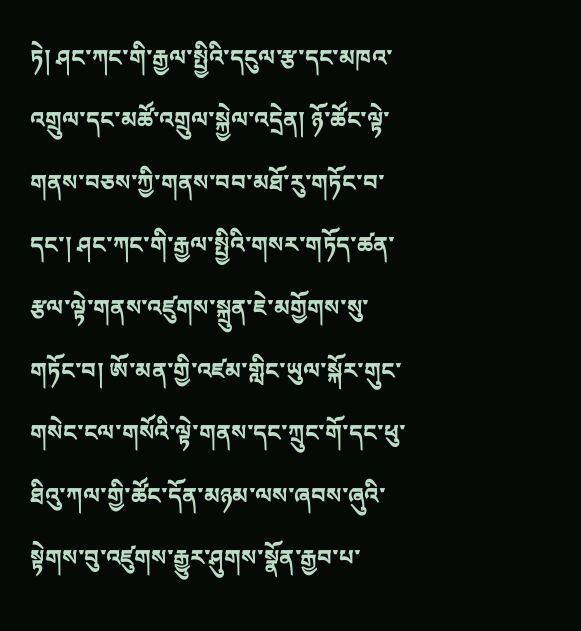ཏེ། ཤང་ཀང་གི་རྒྱལ་སྤྱིའི་དངུལ་རྩ་དང་མཁའ་འགྲུལ་དང་མཚོ་འགྲུལ་སྐྱེལ་འདྲེན། ཉོ་ཚོང་ལྟེ་གནས་བཅས་ཀྱི་གནས་བབ་མཐོ་རུ་གཏོང་བ་དང་། ཤང་ཀང་གི་རྒྱལ་སྤྱིའི་གསར་གཏོད་ཚན་རྩལ་ལྟེ་གནས་འཛུགས་སྐྲུན་ཇེ་མགྱོགས་སུ་གཏོང་བ། ཨོ་མན་གྱི་འཛམ་གླིང་ཡུལ་སྐོར་གུང་གསེང་ངལ་གསོའི་ལྟེ་གནས་དང་ཀྲུང་གོ་དང་ཕུ་ཐིའུ་ཀལ་གྱི་ཚོང་དོན་མཉམ་ལས་ཞབས་ཞུའི་སྟེགས་བུ་འཛུགས་རྒྱུར་ཤུགས་སྣོན་རྒྱབ་པ་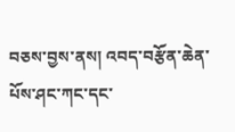བཅས་བྱས་ནས། འབད་བརྩོན་ཆེན་པོས་ཤང་ཀང་དང་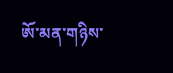ཨོ་མན་གཉིས་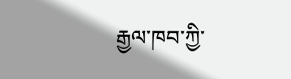རྒྱལ་ཁབ་ཀྱི་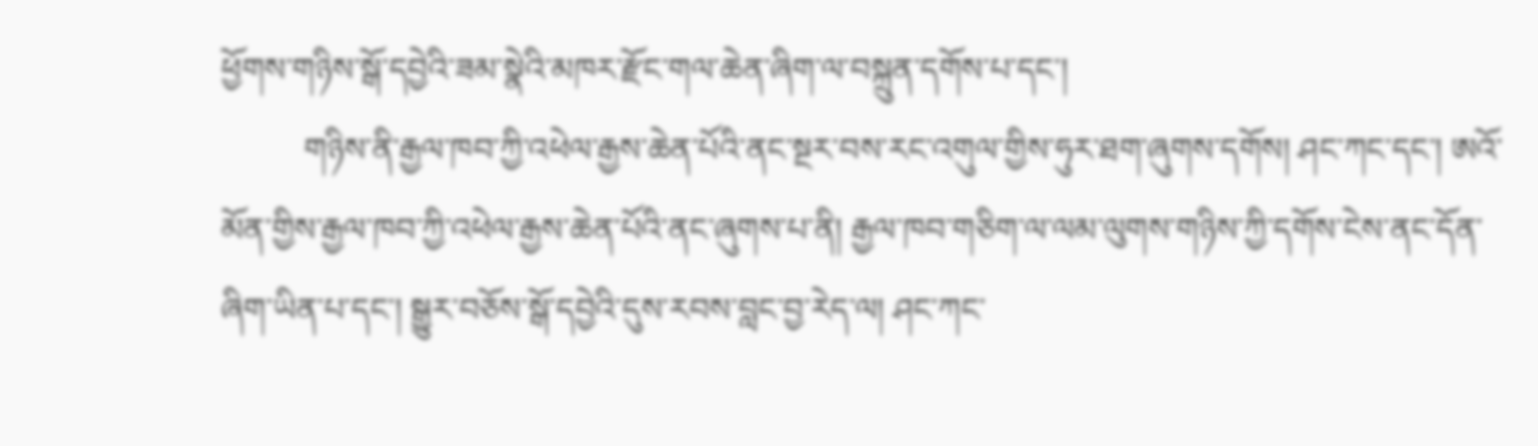ཕྱོགས་གཉིས་སྒོ་དབྱེའི་ཟམ་སྣེའི་མཁར་རྫོང་གལ་ཆེན་ཞིག་ལ་བསྐྲུན་དགོས་པ་དང་།
          གཉིས་ནི་རྒྱལ་ཁབ་ཀྱི་འཕེལ་རྒྱས་ཆེན་པོའི་ནང་སྔར་བས་རང་འགུལ་གྱིས་ཧུར་ཐག་ཞུགས་དགོས། ཤང་ཀང་དང་། ཨའོ་མོན་གྱིས་རྒྱལ་ཁབ་ཀྱི་འཕེལ་རྒྱས་ཆེན་པོའི་ནང་ཞུགས་པ་ནི། རྒྱལ་ཁབ་གཅིག་ལ་ལམ་ལུགས་གཉིས་ཀྱི་དགོས་ངེས་ནང་དོན་ཞིག་ཡིན་པ་དང་། སྒྱུར་བཅོས་སྒོ་དབྱེའི་དུས་རབས་བླང་བྱ་རེད་ལ། ཤང་ཀང་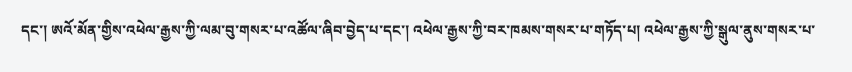དང་། ཨའོ་མོན་གྱིས་འཕེལ་རྒྱས་ཀྱི་ལམ་བུ་གསར་པ་འཚོལ་ཞིབ་བྱེད་པ་དང་། འཕེལ་རྒྱས་ཀྱི་བར་ཁམས་གསར་པ་གཏོད་པ། འཕེལ་རྒྱས་ཀྱི་སྒུལ་ནུས་གསར་པ་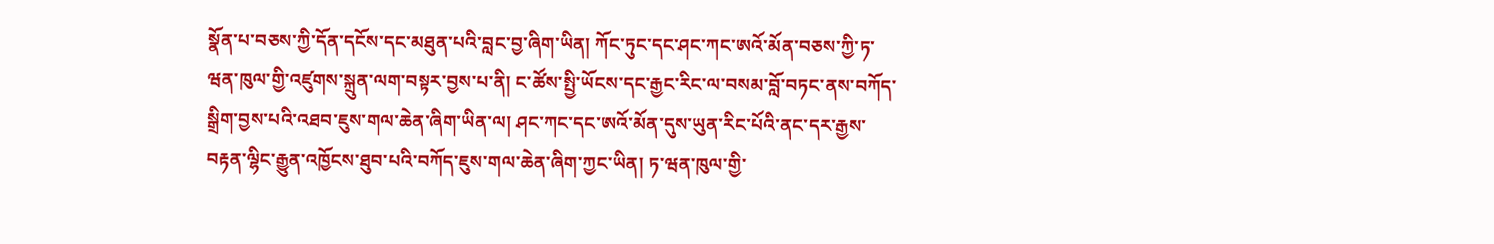སྣོན་པ་བཅས་ཀྱི་དོན་དངོས་དང་མཐུན་པའི་བླང་བྱ་ཞིག་ཡིན། ཀོང་ཏུང་དང་ཤང་ཀང་ཨའོ་མོན་བཅས་ཀྱི་ཏ་ཝན་ཁུལ་གྱི་འཛུགས་སྐྲུན་ལག་བསྟར་བྱས་པ་ནི། ང་ཚོས་སྤྱི་ཡོངས་དང་རྒྱང་རིང་ལ་བསམ་བློ་བཏང་ནས་བཀོད་སྒྲིག་བྱས་པའི་འཐབ་ཇུས་གལ་ཆེན་ཞིག་ཡིན་ལ། ཤང་ཀང་དང་ཨའོ་མོན་དུས་ཡུན་རིང་པོའི་ནང་དར་རྒྱས་བརྟན་ལྷིང་རྒྱུན་འཁྱོངས་ཐུབ་པའི་བཀོད་ཇུས་གལ་ཆེན་ཞིག་ཀྱང་ཡིན། ཏ་ཝན་ཁུལ་གྱི་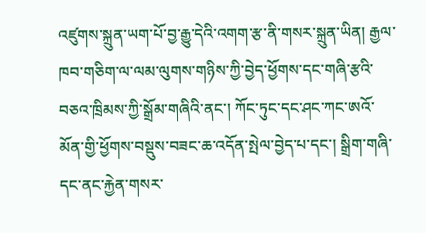འཛུགས་སྐྲུན་ཡག་པོ་བྱ་རྒྱུ་དེའི་འགག་རྩ་ནི་གསར་སྐྲུན་ཡིན། རྒྱལ་ཁབ་གཅིག་ལ་ལམ་ལུགས་གཉིས་ཀྱི་བྱེད་ཕྱོགས་དང་གཞི་རྩའི་བཅའ་ཁྲིམས་ཀྱི་སྒྲོམ་གཞིའི་ནང་། ཀོང་ཏུང་དང་ཤང་ཀང་ཨའོ་མོན་གྱི་ཕྱོགས་བསྡུས་བཟང་ཆ་འདོན་སྤེལ་བྱེད་པ་དང་། སྒྲིག་གཞི་དང་ནང་རྐྱེན་གསར་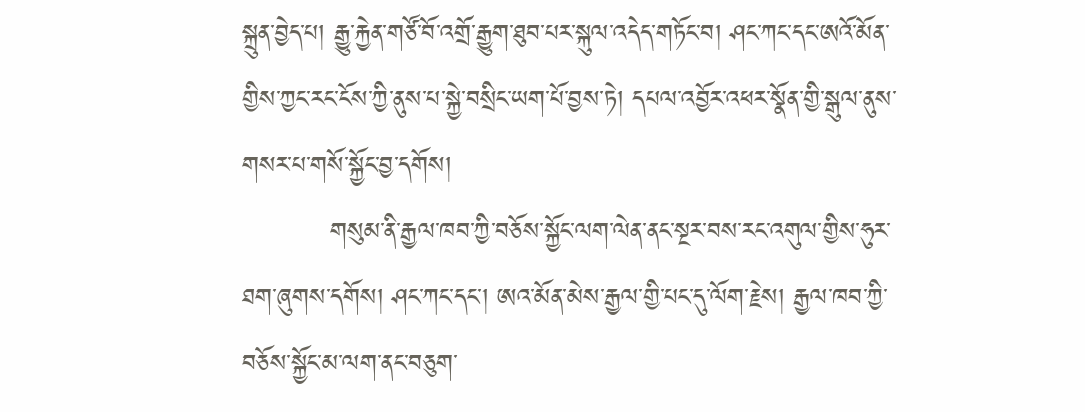སྐྲུན་བྱེད་པ། རྒྱུ་རྐྱེན་གཙོ་བོ་འགྲོ་རྒྱུག་ཐུབ་པར་སྐུལ་འདེད་གཏོང་བ། ཤང་ཀང་དང་ཨའོ་མོན་གྱིས་ཀྱང་རང་ངོས་ཀྱི་ནུས་པ་སྐྱེ་བསྲིང་ཡག་པོ་བྱས་ཏེ། དཔལ་འབྱོར་འཕར་སྣོན་གྱི་སྒུལ་ནུས་གསར་པ་གསོ་སྐྱོང་བྱ་དགོས།
          གསུམ་ནི་རྒྱལ་ཁབ་ཀྱི་བཅོས་སྐྱོང་ལག་ལེན་ནང་སྔར་བས་རང་འགུལ་གྱིས་ཧུར་ཐག་ཞུགས་དགོས། ཤང་ཀང་དང་། ཨའ་མོན་མེས་རྒྱལ་གྱི་པང་དུ་ལོག་རྗེས། རྒྱལ་ཁབ་ཀྱི་བཅོས་སྐྱོང་མ་ལག་ནང་བཅུག་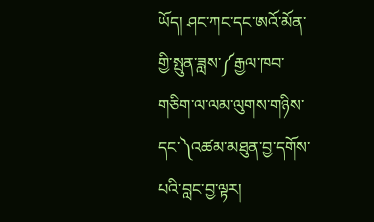ཡོད། ཤང་ཀང་དང་ཨའོ་མོན་གྱི་སྤུན་ཟླས་༼རྒྱལ་ཁབ་གཅིག་ལ་ལམ་ལུགས་གཉིས་དང་༽འཚམ་མཐུན་བྱ་དགོས་པའི་བླང་བྱ་ལྟར།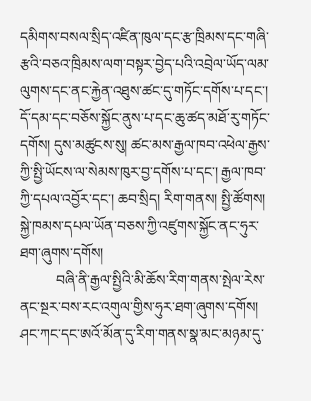དམིགས་བསལ་སྲིད་འཛིན་ཁུལ་དང་རྩ་ཁྲིམས་དང་གཞི་རྩའི་བཅའ་ཁྲིམས་ལག་བསྟར་བྱེད་པའི་འབྲེལ་ཡོད་ལམ་ལུགས་དང་ནང་རྐྱེན་འཐུས་ཚང་དུ་གཏོང་དགོས་པ་དང་། དོ་དམ་དང་བཅོས་སྐྱོང་ནུས་པ་དང་ཆུ་ཚད་མཐོ་རུ་གཏོང་དགོས། དུས་མཚུངས་སུ། ཚང་མས་རྒྱལ་ཁབ་འཕེལ་རྒྱས་ཀྱི་སྤྱི་ཡོངས་ལ་སེམས་ཁུར་བྱ་དགོས་པ་དང་། རྒྱལ་ཁབ་ཀྱི་དཔལ་འབྱོར་དང་། ཆབ་སྲིད། རིག་གནས། སྤྱི་ཚོགས། སྐྱེ་ཁམས་དཔལ་ཡོན་བཅས་ཀྱི་འཛུགས་སྐྱོང་ནང་ཧུར་ཐག་ཞུགས་དགོས།
          བཞི་ནི་རྒྱལ་སྤྱིའི་མི་ཆོས་རིག་གནས་སྤེལ་རེས་ནང་སྔར་བས་རང་འགུལ་གྱིས་ཧུར་ཐག་ཞུགས་དགོས། ཤང་ཀང་དང་ཨའོ་མོན་དུ་རིག་གནས་སྣ་མང་མཉམ་དུ་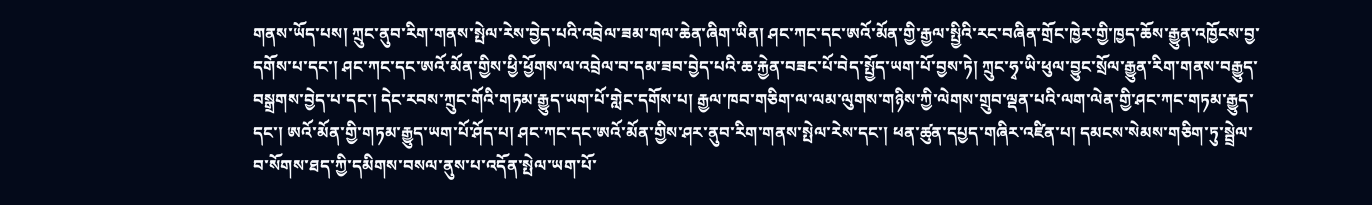གནས་ཡོད་པས། ཀྲུང་ནུབ་རིག་གནས་སྤེལ་རེས་བྱེད་པའི་འབྲེལ་ཟམ་གལ་ཆེན་ཞིག་ཡིན། ཤང་ཀང་དང་ཨའོ་མོན་གྱི་རྒྱལ་སྤྱིའི་རང་བཞིན་གྲོང་ཁྱེར་གྱི་ཁྱད་ཆོས་རྒྱུན་འཁྱོངས་བྱ་དགོས་པ་དང་། ཤང་ཀང་དང་ཨའོ་མོན་གྱིས་ཕྱི་ཕྱོགས་ལ་འབྲེལ་བ་དམ་ཟབ་བྱེད་པའི་ཆ་རྐྱེན་བཟང་པོ་བེད་སྤྱོད་ཡག་པོ་བྱས་ཏེ། ཀྲུང་ཧྭ་ཡི་ཕུལ་བྱུང་སྲོལ་རྒྱུན་རིག་གནས་བརྒྱུད་བསྒྲགས་བྱེད་པ་དང་། དེང་རབས་ཀྲུང་གོའི་གཏམ་རྒྱུད་ཡག་པོ་གླེང་དགོས་པ། རྒྱལ་ཁབ་གཅིག་ལ་ལམ་ལུགས་གཉིས་ཀྱི་ལེགས་གྲུབ་ལྡན་པའི་ལག་ལེན་གྱི་ཤང་ཀང་གཏམ་རྒྱུད་དང་། ཨའོ་མོན་གྱི་གཏམ་རྒྱུད་ཡག་པོ་ཤོད་པ། ཤང་ཀང་དང་ཨའོ་མོན་གྱིས་ཤར་ནུབ་རིག་གནས་སྤེལ་རེས་དང་། ཕན་ཚུན་དཔྱད་གཞིར་འཛིན་པ། དམངས་སེམས་གཅིག་ཏུ་སྦྲེལ་བ་སོགས་ཐད་ཀྱི་དམིགས་བསལ་ནུས་པ་འདོན་སྤེལ་ཡག་པོ་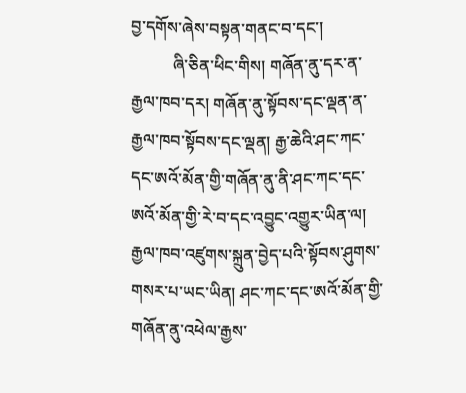བྱ་དགོས་ཞེས་བསྟན་གནང་བ་དང་།
          ཞི་ཅིན་ཕིང་གིས། གཞོན་ནུ་དར་ན་རྒྱལ་ཁབ་དར། གཞོན་ནུ་སྟོབས་དང་ལྡན་ན་རྒྱལ་ཁབ་སྟོབས་དང་ལྡན། རྒྱ་ཆེའི་ཤང་ཀང་དང་ཨའོ་མོན་གྱི་གཞོན་ནུ་ནི་ཤང་ཀང་དང་ཨའོ་མོན་གྱི་རེ་བ་དང་འབྱུང་འགྱུར་ཡིན་ལ། རྒྱལ་ཁབ་འཛུགས་སྐྲུན་བྱེད་པའི་སྟོབས་ཤུགས་གསར་པ་ཡང་ཡིན། ཤང་ཀང་དང་ཨའོ་མོན་གྱི་གཞོན་ནུ་འཕེལ་རྒྱས་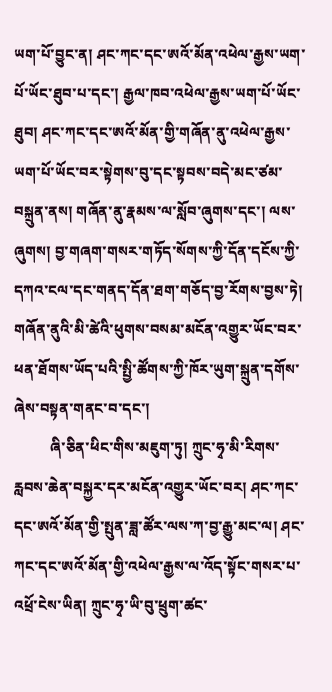ཡག་པོ་བྱུང་ན། ཤང་ཀང་དང་ཨའོ་མོན་འཕེལ་རྒྱས་ཡག་པོ་ཡོང་ཐུབ་པ་དང་། རྒྱལ་ཁབ་འཕེལ་རྒྱས་ཡག་པོ་ཡོང་ཐུབ། ཤང་ཀང་དང་ཨའོ་མོན་གྱི་གཞོན་ནུ་འཕེལ་རྒྱས་ཡག་པོ་ཡོང་བར་སྟེགས་བུ་དང་སྟབས་བདེ་མང་ཙམ་བསྐྲུན་ནས། གཞོན་ནུ་རྣམས་ལ་སློབ་ཞུགས་དང་། ལས་ཞུགས། བྱ་གཞག་གསར་གཏོད་སོགས་ཀྱི་དོན་དངོས་ཀྱི་དཀའ་ངལ་དང་གནད་དོན་ཐག་གཅོད་བྱ་རོགས་བྱས་ཏེ། གཞོན་ནུའི་མི་ཚེའི་ཕུགས་བསམ་མངོན་འགྱུར་ཡོང་བར་ཕན་ཐོགས་ཡོད་པའི་སྤྱི་ཚོགས་ཀྱི་ཁོར་ཡུག་སྐྲུན་དགོས་ཞེས་བསྟན་གནང་བ་དང་།
          ཞི་ཅིན་ཕིང་གིས་མཇུག་ཏུ། ཀྲུང་ཧྭ་མི་རིགས་རླབས་ཆེན་བསྐྱར་དར་མངོན་འགྱུར་ཡོང་བར། ཤང་ཀང་དང་ཨའོ་མོན་གྱི་སྤུན་ཟླ་ཚོར་ལས་ཀ་བྱ་རྒྱུ་མང་ལ། ཤང་ཀང་དང་ཨའོ་མོན་གྱི་འཕེལ་རྒྱས་ལ་འོད་སྟོང་གསར་པ་འཕྲོ་ངེས་ཡིན། ཀྲུང་ཧྭ་ཡི་བུ་ཕྲུག་ཚང་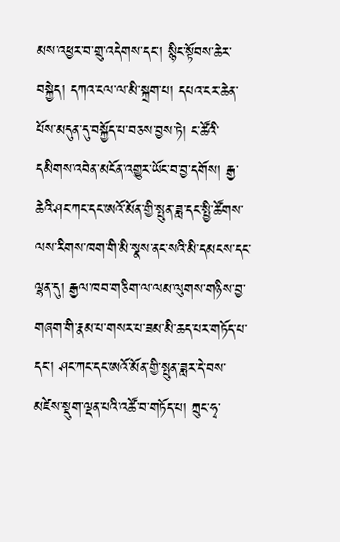མས་འཕྱར་བ་གྲུ་འདེགས་དང་། སྙིང་སྟོབས་ཆེར་བསྐྱེད། དཀའ་ངལ་ལ་མི་སྐྲག་པ། དཔའ་ངར་ཆེན་པོས་མདུན་དུ་བསྐྱོད་པ་བཅས་བྱས་ཏེ། ང་ཚོའི་དམིགས་འབེན་མངོན་འགྱུར་ཡོང་བ་བྱ་དགོས། རྒྱ་ཆེའི་ཤང་ཀང་དང་ཨའོ་མོན་གྱི་སྤུན་ཟླ་དང་སྤྱི་ཚོགས་ལས་རིགས་ཁག་གི་མི་སྣས་ནང་སའི་མི་དམངས་དང་ལྷན་དུ། རྒྱལ་ཁབ་གཅིག་ལ་ལམ་ལུགས་གཉིས་བྱ་གཞག་གི་རྣམ་པ་གསར་པ་ཟམ་མི་ཆད་པར་གཏོད་པ་དང་། ཤང་ཀང་དང་ཨའོ་མོན་གྱི་སྤུན་ཟླར་དེ་བས་མཛེས་སྡུག་ལྡན་པའི་འཚོ་བ་གཏོད་པ། ཀྲུང་ཧྭ་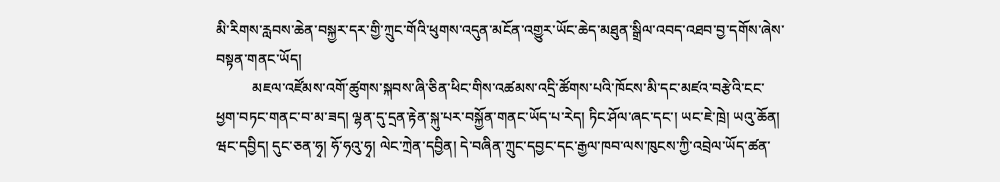མི་རིགས་རླབས་ཆེན་བསྐྱར་དར་གྱི་ཀྲུང་གོའི་ཕུགས་འདུན་མངོན་འགྱུར་ཡོང་ཆེད་མཐུན་སྒྲིལ་འབད་འཐབ་བྱ་དགོས་ཞེས་བསྟན་གནང་ཡོད།
          མཇལ་འཛོམས་འགོ་ཚུགས་སྐབས་ཞི་ཅིན་ཕིང་གིས་འཚམས་འདྲི་ཚོགས་པའི་ཁོངས་མི་དང་མཛའ་བརྩེའི་ངང་ཕྱག་བཏང་གནང་བ་མ་ཟད། ལྷན་དུ་དྲན་རྟེན་སྐུ་པར་བསྐྱོན་གནང་ཡོད་པ་རེད། ཏིང་ཤོལ་ཞང་དང་། ཡང་ཇེ་ཁྲེ། ཡའུ་ཆོན། ཝང་དབྱིད། དུང་ཅན་ཧྭ། ཧོ་ཧའུ་ཧྭ། ལེང་ཀྲེན་དབྱིན། དེ་བཞིན་ཀྲུང་དབྱང་དང་རྒྱལ་ཁབ་ལས་ཁུངས་ཀྱི་འབྲེལ་ཡོད་ཚན་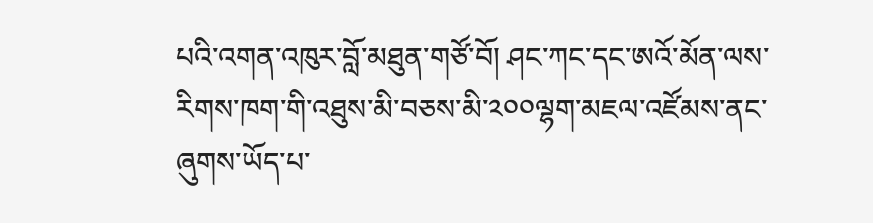པའི་འགན་འཁུར་བློ་མཐུན་གཙོ་བོ། ཤང་ཀང་དང་ཨའོ་མོན་ལས་རིགས་ཁག་གི་འཐུས་མི་བཅས་མི་༢༠༠ལྷག་མཇལ་འཛོམས་ནང་ཞུགས་ཡོད་པ་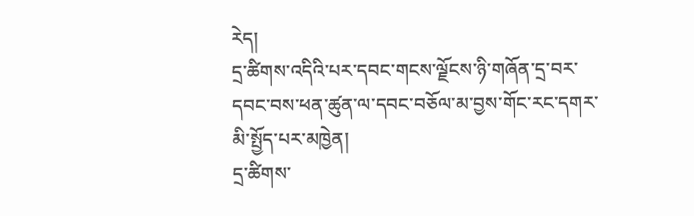རེད།
དྲ་ཚིགས་འདིའི་པར་དབང་གངས་ལྗོངས་ཉི་གཞོན་དྲ་བར་དབང་བས་ཕན་ཚུན་ལ་དབང་བཅོལ་མ་བྱས་གོང་རང་དགར་མི་སྤྱོད་པར་མཁྱེན།
དྲ་ཚིགས་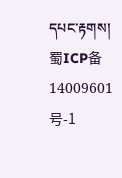དཔང་རྟགས། 蜀ICP备14009601号-1